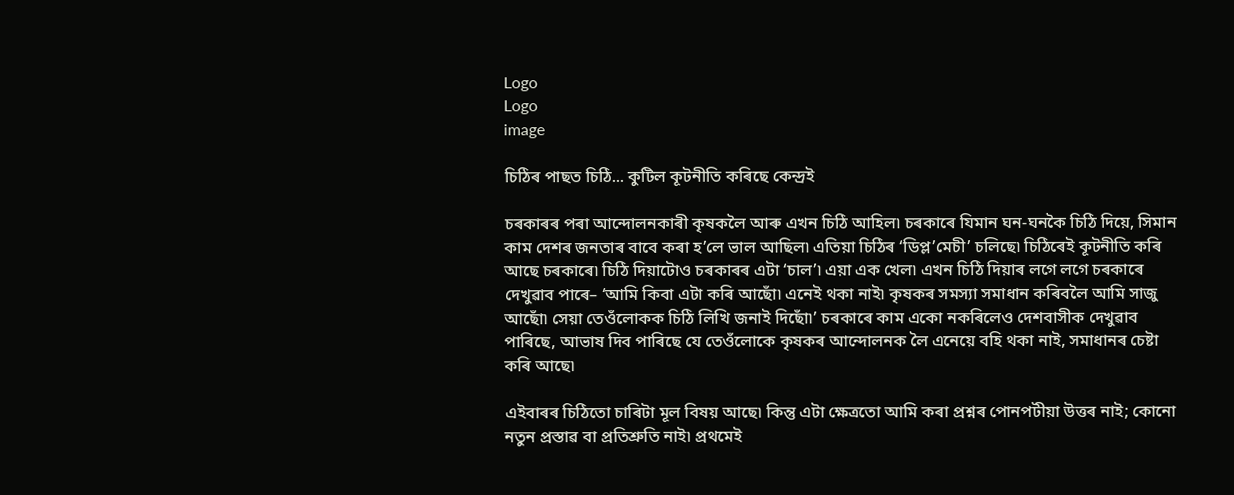Logo
Logo
image

চিঠিৰ পাছত চিঠি... কুটিল কূটনীতি কৰিছে কেন্দ্ৰই

চৰকাৰৰ পৰা আন্দোলনকাৰী কৃষকলৈ আৰু এখন চিঠি আহিল৷ চৰকাৰে যিমান ঘন-ঘনকৈ চিঠি দিয়ে, সিমান কাম দেশৰ জনতাৰ বাবে কৰা হ’লে ভাল আছিল৷ এতিয়া চিঠিৰ ‘ডিপ্ল’মেচী’ চলিছে৷ চিঠিৰেই কূটনীতি কৰি আছে চৰকাৰে৷ চিঠি দিয়াটোও চৰকাৰৰ এটা ‘চাল’৷ এয়া এক খেল৷ এখন চিঠি দিয়াৰ লগে লগে চৰকাৰে দেখুৱাব পাৰে– ‘আমি কিবা এটা কৰি আছোঁ৷ এনেই থকা নাই৷ কৃষকৰ সমস্যা সমাধান কৰিবলৈ আমি সাজু আছোঁ৷ সেয়া তেওঁলোকক চিঠি লিখি জনাই দিছোঁ৷’ চৰকাৰে কাম একো নকৰিলেও দেশবাসীক দেখুৱাব পাৰিছে, আভাষ দিব পাৰিছে যে তেওঁলোকে কৃষকৰ আন্দোলনক লৈ এনেয়ে বহি থকা নাই, সমাধানৰ চেষ্টা কৰি আছে৷

এইবাৰৰ চিঠিতো চাৰিটা মূল বিষয় আছে৷ কিন্তু এটা ক্ষেত্ৰতো আমি কৰা প্ৰশ্নৰ পোনপটীয়া উত্তৰ নাই; কোনো নতুন প্ৰস্তাৱ বা প্ৰতিশ্ৰুতি নাই৷ প্ৰথমেই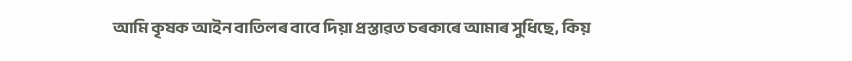আমি কৃষক আইন বাতিলৰ বাবে দিয়া প্ৰস্তাৱত চৰকাৰে আমাৰ সুধিছে, কিয়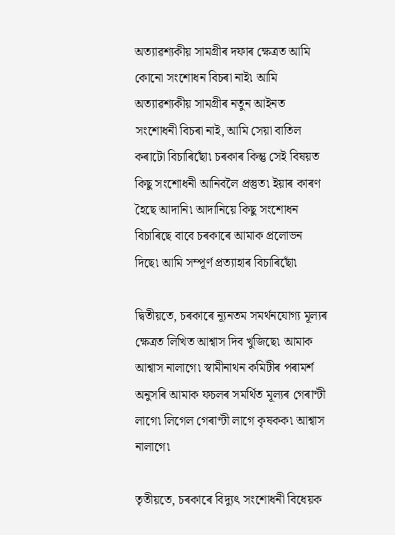অত্যাৱশ্যকীয় সামগ্ৰীৰ দফাৰ ক্ষেত্ৰত আমি কোনো সংশোধন বিচৰা নাই৷ আমি অত্যাৱশ্যকীয় সামগ্ৰীৰ নতুন আইনত সংশোধনী বিচৰা নাই, আমি সেয়া বাতিল কৰাটো বিচাৰিছোঁ৷ চৰকাৰ কিন্তু সেই বিষয়ত কিছু সংশোধনী আনিবলৈ প্ৰস্তুত৷ ইয়াৰ কাৰণ হৈছে আদানি৷ আদানিয়ে কিছু সংশোধন বিচাৰিছে বাবে চৰকাৰে আমাক প্ৰলোভন দিছে৷ আমি সম্পূৰ্ণ প্ৰত্যাহাৰ বিচাৰিছোঁ৷

দ্বিতীয়তে, চৰকাৰে ন্যূনতম সমৰ্থনযোগ্য মূল্যৰ ক্ষেত্ৰত লিখিত আশ্বাস দিব খুজিছে৷ আমাক আশ্বাস নালাগে৷ স্বামীনাথন কমিটীৰ পৰামৰ্শ অনুসৰি আমাক ফচলৰ সমৰ্থিত মূল্যৰ গেৰাণ্টী লাগে৷ লিগেল গেৰাণ্টী লাগে কৃষকক৷ আশ্বাস নালাগে৷

তৃতীয়তে, চৰকাৰে বিদ্যুৎ সংশোধনী বিধেয়ক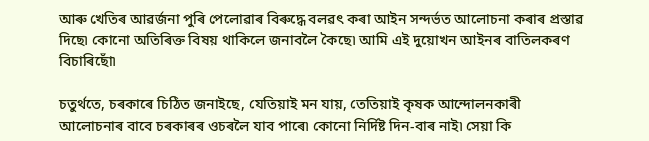আৰু খেতিৰ আৱৰ্জনা পুৰি পেলোৱাৰ বিৰুদ্ধে বলৱৎ কৰা আইন সন্দৰ্ভত আলোচনা কৰাৰ প্ৰস্তাৱ দিছে৷ কোনো অতিৰিক্ত বিষয় থাকিলে জনাবলৈ কৈছে৷ আমি এই দুয়োখন আইনৰ বাতিলকৰণ বিচাৰিছোঁ৷

চতুৰ্থতে, চৰকাৰে চিঠিত জনাইছে, যেতিয়াই মন যায়, তেতিয়াই কৃষক আন্দোলনকাৰী আলোচনাৰ বাবে চৰকাৰৰ ওচৰলৈ যাব পাৰে৷ কোনো নিৰ্দিষ্ট দিন-বাৰ নাই৷ সেয়া কি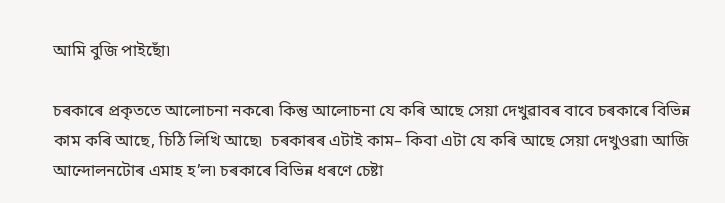আমি বুজি পাইছোঁ৷

চৰকাৰে প্ৰকৃততে আলোচনা নকৰে৷ কিন্তু আলোচনা যে কৰি আছে সেয়া দেখুৱাবৰ বাবে চৰকাৰে বিভিন্ন কাম কৰি আছে, চিঠি লিখি আছে৷  চৰকাৰৰ এটাই কাম– কিবা এটা যে কৰি আছে সেয়া দেখুওৱা৷ আজি আন্দোলনটোৰ এমাহ হ’ল৷ চৰকাৰে বিভিন্ন ধৰণে চেষ্টা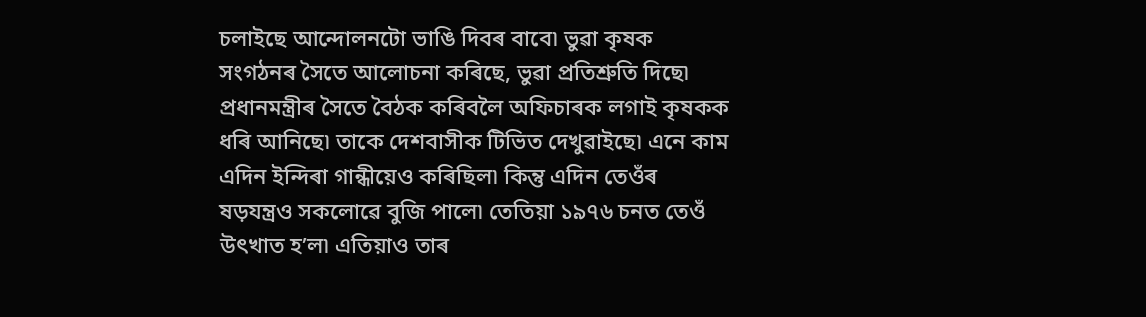চলাইছে আন্দোলনটো ভাঙি দিবৰ বাবে৷ ভুৱা কৃষক সংগঠনৰ সৈতে আলোচনা কৰিছে, ভুৱা প্ৰতিশ্ৰুতি দিছে৷ প্ৰধানমন্ত্ৰীৰ সৈতে বৈঠক কৰিবলৈ অফিচাৰক লগাই কৃষকক ধৰি আনিছে৷ তাকে দেশবাসীক টিভিত দেখুৱাইছে৷ এনে কাম এদিন ইন্দিৰা গান্ধীয়েও কৰিছিল৷ কিন্তু এদিন তেওঁৰ ষড়যন্ত্ৰও সকলোৱে বুজি পালে৷ তেতিয়া ১৯৭৬ চনত তেওঁ উৎখাত হ’ল৷ এতিয়াও তাৰ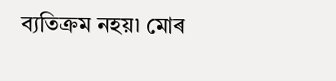ব্যতিক্ৰম নহয়৷ মোৰ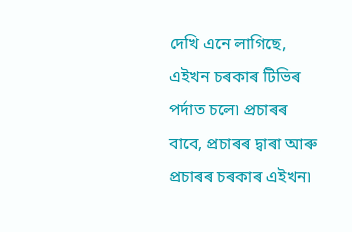দেখি এনে লাগিছে, এইখন চৰকাৰ টিভিৰ পৰ্দাত চলে৷ প্ৰচাৰৰ বাবে, প্ৰচাৰৰ দ্বাৰা আৰু প্ৰচাৰৰ চৰকাৰ এইখন৷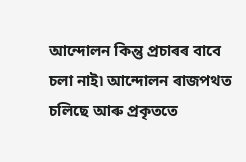আন্দোলন কিন্তু প্ৰচাৰৰ বাবে চলা নাই৷ আন্দোলন ৰাজপথত চলিছে আৰু প্ৰকৃততে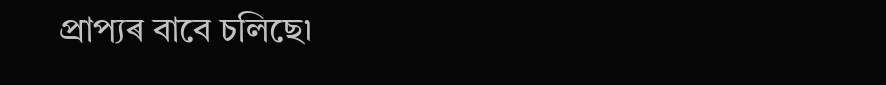প্ৰাপ্যৰ বাবে চলিছে৷